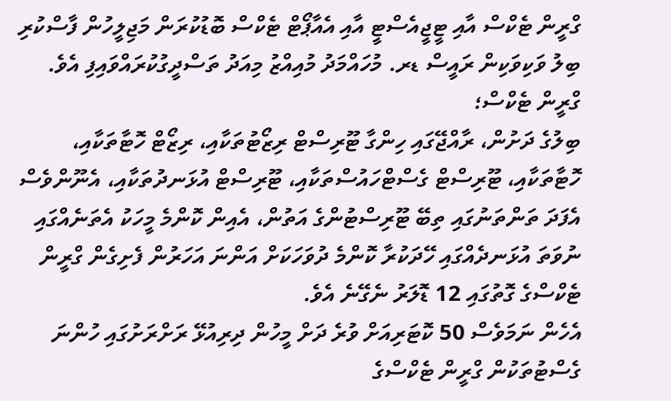ގްރީން ޓެކްސް އާއި ޓީޖީއެސްޓީ އާއި އެއާޕޯޓް ޓެކްސް ބޮޑުކުރަން މަޖިލީހުން ފާސްކުރި ބިލު ވަކިވަކިން ރައީސް ޑރ. މުހައްމަދު މުއިއްޒު މިއަދު ތަސްދީގުކުރައްވައިފި އެވެ.
ގްރީން ޓެކްސް؛
ބިލުގެ ދަށުން، ރާއްޖޭގައި ހިންގާ ޓޫރިސްޓް ރިޒޯޓުތަކާއި، ރިޒޯޓް ހޮޓާތަކާއި، ހޮޓާތަކާއި، ޓޫރިސްޓް ގެސްޓްހައުސްތަކާއި، ޓޫރިސްޓް އުޅަނދުތަކާއި، އެނޫންވެސް އެފަދަ ތަންތަނުގައި ތިބޭ ޓޫރިސްޓުންގެ އަތުން، އެއިން ކޮންމެ މީހަކު އެތަނެއްގައި ނުވަތަ އުޅަނދެއްގައި ހޭދަކުރާ ކޮންމެ ދުވަހަކަށް އަންނަ އަހަރުން ފެށިގެން ގްރީން ޓެކްސްގެ ގޮތުގައި 12 ޑޮލަރު ނެގޭނެ އެވެ.
އެހެން ނަމަވެސް 50 ކޮޓަރިއަށް ވުރެ ދަށް މީހުން ދިރިއުޅޭ ރަށްރަށުގައި ހުންނަ ގެސްޓުތަކުން ގްރީން ޓެކްސްގެ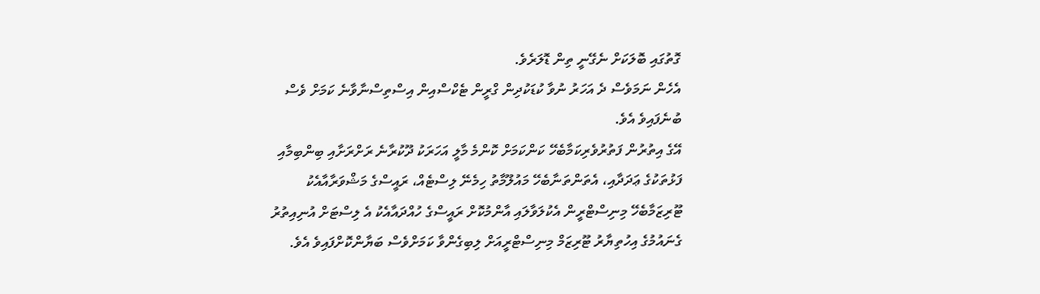ގޮތުގައި ބޮލަކަށް ނެގޭނީ ތިން ޑޮލަރެވެ.
އެހެން ނަމަވެސް ދެ އަހަރު ނުވާ ކުޑަކުދިން ގްރީން ޓެކްސްއިން އިސްތިސްނާވާނެ ކަމަށް ވެސް ބުނެފައިވެ އެވެ.
އޭގެ އިތުރުން ފަތުރުވެރިކަމާބެހޭ ކަންކަމަށް ކޮންމެ މާލީ އަހަރަކު ދޫކުރާނެ ރަށްރަށާއި ބިންބިމާއި ފަޅުތަކުގެ ޢަދަދާއި، އެތަންތަނާބެހޭ މައުލޫމާތު ހިމެނޭ ލިސްޓެއް، ރައީސްގެ މަޝްވަރާއާއެކު ޓޫރިޒަމާބެހޭ މިނިސްޓްރީން އެކުލަވާލައި އާންމުކޮށް ރައީސްގެ ހުއްދައާއެކު އެ ލިސްޓަށް އުނިއިތުރު ގެނައުމުގެ އިހުތިޔާރު ޓޫރިޒަމް މިނިސްޓްރީއަށް ލިބިގެންވާ ކަމަށްވެސް ބަޔާންކޮށްފައިވެ އެވެ.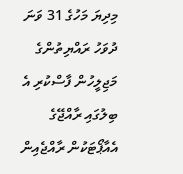މިދިޔަ މަހުގެ 31 ވަނަ ދުވަހު ރައްޔިތުންގެ މަޖިލީހުން ފާސްކުރި އެ ބިލުގައި ރާއްޖޭގެ އެއާޕޯޓަކުން ރާއްޖެއިން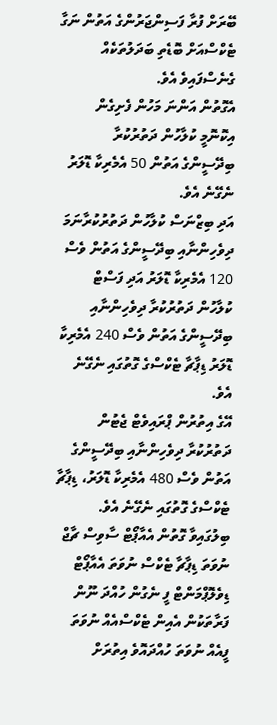ބޭރަށް ފުރާ ފަސިންޖަރުންގެ އަތުން ނަގާ ޓެކްސްއަށް ބޮޑެތި ބަދަލުތަކެއް ގެނެސްފައިވެ އެވެ.
އެގޮތުން އަންނަ މަހުން ފެށިގެން އިކޮނޮމީ ކުލާހުން ދަތުރުކުރާ ބިދޭސީންގެ އަތުން 50 އެމެރިކާ ޑޮލަރު ނެގޭނެ އެވެ.
އަދި ބިޒްނަސް ކުލާހުން ދަތުރުކުރާނަމަ ދިވެހިންނާއި ބިދޭސީންގެ އަތުން ވެސް 120 އެމެރިކާ ޑޮލަރު އަދި ފަސްޓް ކުލާހުން ދަތުރުކުރާ ދިވެހިންނާއި ބިދޭސީންގެ އަތުން ވެސް 240 އެމެރިކާ ޑޮލަރު ޑިޕާޗާ ޓެކްސްގެ ގޮތުގައި ނެގޭނެ އެވެ.
އޭގެ އިތުރުން ޕްރައިވެޓް ޖެޓުން ދަތުރުކުރާ ދިވެހިންނާއި ބިދޭސީންގެ އަތުން ވެސް 480 އެމެރިކާ ޑޮލަރު، ޑިޕާޗާ ޓެކްސްގެ ގޮތުގައި ނެގޭނެ އެވެ.
ބިލުގައިވާ ގޮތުން އެއާޕޯޓް ސާވިސް ޗާޖް ނުވަތަ ޑިޕާޗާ ޓެކްސް ނުވަތަ އެއާޕޯޓް ޑިވެލޮޕްމަންޓް ފީ ނެގުން ހުއްދަ ނޫން ފަރާތަކުން އެއިން ޓެކްސްއެއް ނުވަތަ ފީއެއް ނުވަތަ ހުއްދައޮވެ އިތުރަށް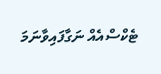ޓެކްސްއެއް ނަގާފައިވާނަމަ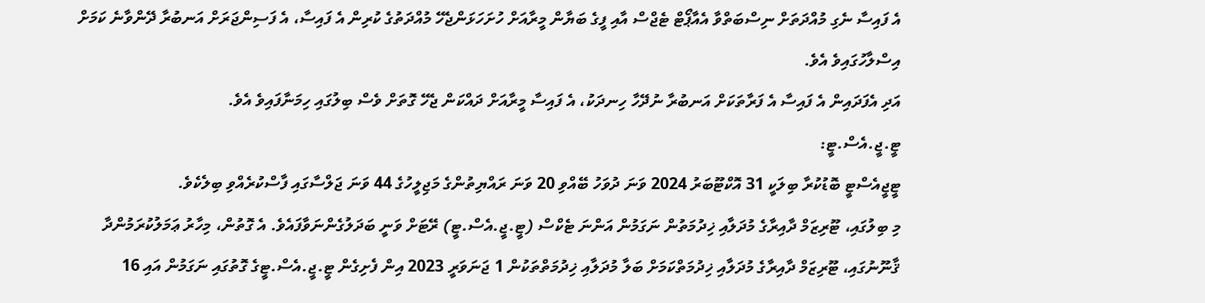އެ ފައިސާ ނެގި މުއްދަތަށް ނިސްބަތްވާ އެއާޕޯޓް ޓެޖްސް އާއި ފީގެ ބަޔާން މީރާއަށް ހުށަހަޅަންޖެހޭ މުއްދަތުގެ ކުރިން އެ ފައިސާ، އެ ފަސިންޖަރަށް އަނބުރާ ދޭންވާނެ ކަމަށް އިސްލާހުގައިވެ އެވެ.
އަދި އެފަދައިން އެ ފައިސާ އެ ފަރާތަކަށް އަނބުރާ ނުދޭހާ ހިނދަކު، އެ ފައިސާ މީރާއަށް ދައްކަން ޖެހޭ ގޮތަށް ވެސް ބިލުގައި ހިމަނާފައިވެ އެވެ.
ޓީ.ޖީ.އެސް.ޓީ:
ޓީޖީއެސްޓީ ބޮޑުކުރާ ބިލަކީ 31 އޮކްޓޫބަރު 2024 ވަނަ ދުވަހު ބޭއްވި 20 ވަނަ ރައްޔިތުންގެ މަޖިލީހުގެ 44 ވަނަ ޖަލްސާގައި ފާސްކުރެއްވި ބިލެކެވެ.
މި ބިލުގައި، ޓޫރިޒަމް ދާއިރާގެ މުދަލާއި ޚިދުމަތުން ނަގަމުން އަންނަ ޓެކްސް (ޓީ.ޖީ.އެސް.ޓީ) ރޭޓަށް ވަނީ ބަދަލުގެންނަވާފައެވެ. އެ ގޮތުން، މިހާރު ޢަމަލުކުރަމުންދާ ޤާނޫނުގައި، ޓޫރިޒަމް ދާއިރާގެ މުދަލާއި ޚިދުމަތްކަމަށް ބަލާ މުދަލާއި ޚިދުމަތްތަކުން 1 ޖަނަވަރީ 2023 އިން ފެށިގެން ޓީ.ޖީ.އެސް.ޓީގެ ގޮތުގައި ނަގަމުން އައި 16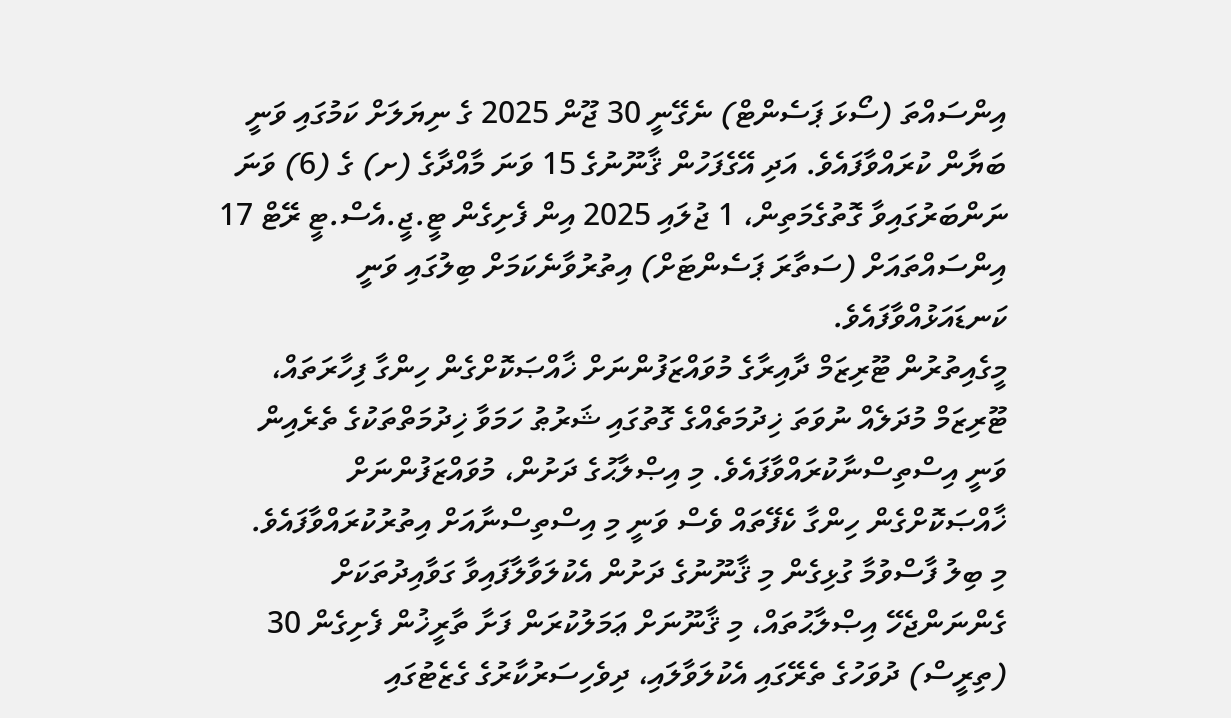އިންސައްތަ (ސޯޅަ ޕަސެންޓް) ނެގޭނީ 30 ޖޫން 2025 ގެ ނިޔަލަށް ކަމުގައި ވަނީ ބަޔާން ކުރައްވާފައެވެ. އަދި އޭގެފަހުން ޤާނޫނުގެ 15 ވަނަ މާއްދާގެ (ށ) ގެ (6) ވަނަ ނަންބަރުގައިވާ ގޮތުގެމަތިން، 1 ޖުލައި 2025 އިން ފެށިގެން ޓީ.ޖީ.އެސް.ޓީ ރޭޓް 17 އިންސައްތައަށް (ސަތާރަ ޕަސެންޓަށް) އިތުރުވާނެކަމަށް ބިލުގައި ވަނީ ކަނޑައަޅުއްވާފައެވެ.
މީގެއިތުރުން ޓޫރިޒަމް ދާއިރާގެ މުވައްޒަފުންނަށް ޚާއްޞަކޮށްގެން ހިންގާ ފިހާރަތައް، ޓޫރިޒަމް މުދަލެއް ނުވަތަ ޚިދުމަތެއްގެ ގޮތުގައި ޝަރުޠު ހަމަވާ ޚިދުމަތްތަކުގެ ތެރެއިން ވަނީ އިސްތިސްނާކުރައްވާފައެވެ. މި އިޞްލާޙުގެ ދަށުން، މުވައްޒަފުންނަށް ޚާއްޞަކޮށްގެން ހިންގާ ކެފޭތައް ވެސް ވަނީ މި އިސްތިސްނާއަށް އިތުރުކުރައްވާފައެވެ.
މި ބިލު ފާސްވުމާ ގުޅިގެން މި ޤާނޫނުގެ ދަށުން އެކުލަވާލާފައިވާ ގަވާއިދުތަކަށް ގެންނަންޖެހޭ އިޞްލާޙުތައް، މި ޤާނޫނަށް ޢަމަލުކުރަން ފަށާ ތާރީޚުން ފެށިގެން 30 (ތިރީސް) ދުވަހުގެ ތެރޭގައި އެކުލަވާލައި، ދިވެހިސަރުކާރުގެ ގެޒެޓުގައި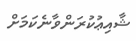ޝާއިޢުކުރަންވާނެކަމަށް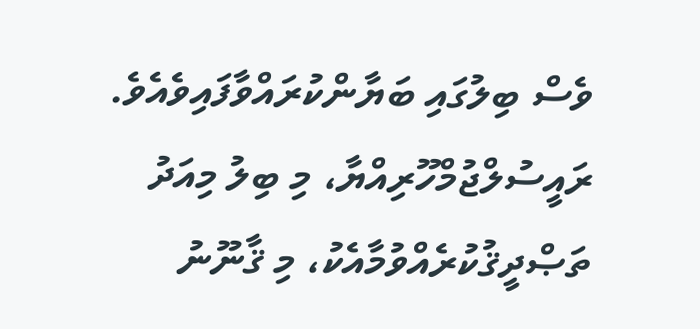ވެސް ބިލުގައި ބަޔާންކުރައްވާފައިވެއެވެ. ރައީސުލްޖުމްހޫރިއްޔާ، މި ބިލު މިއަދު ތަޞްދީޤުކުރެއްވުމާއެކު، މި ޤާނޫނު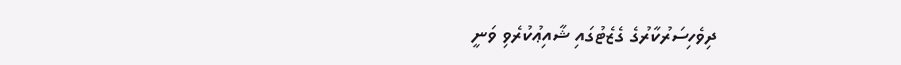ދިވެހިސަރުކާރުގެ ގެޒެޓުގައި ޝާއިޢުކުރެވި ވަނީ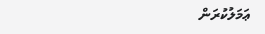ޢަމަލުކުރަން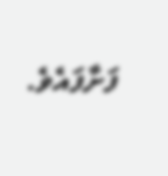ފަށާފައެވެ.